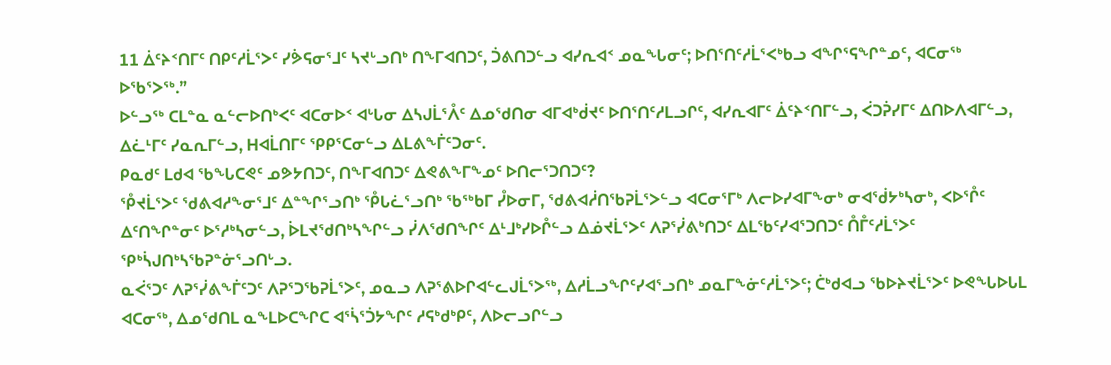11 ᐄᑦᔨᑉᑎᒥᑦ ᑎᑭᑦᓱᒫᕐᐳᑦ ᓯᕘᕋᓂᕐᒧᑦ ᓴᔪᒡᓗᑎᒃ ᑎᖕᒥᐊᑎᑐᑦ, ᑑᕕᑎᑐᓪᓗ ᐊᓯᕆᐊᑉ ᓄᓇᖓᓂᑦ; ᐅᑎᕐᑎᑦᓱᒫᕐᐸᒃᑲᓗ ᐊᖏᕐᕋᖏᓐᓄᑦ, ᐊᑕᓂᖅ ᐅᖃᕐᐳᖅ.”
ᐅᓪᓗᖅ ᑕᒪᓐᓇ ᓇᓪᓕᐅᑎᒃᐸᑦ ᐊᑕᓂᐅᑉ ᐊᒡᒐᓂ ᐃᓴᒍᒫᕐᐰᑦ ᐃᓄᖁᑎᓂ ᐊᒥᐊᒃᑰᔪᑦ ᐅᑎᕐᑎᑦᓱᒪᓗᒋᑦ, ᐊᓯᕆᐊᒥᑦ ᐄᑦᔨᑉᑎᒥᓪᓗ, ᐹᑐᕉᓯᒥᑦ ᐃᑎᐅᐱᐊᒥᓪᓗ, ᐃᓛᒻᒥᑦ ᓯᓇᕆᒥᓪᓗ, ᕼᐊᒫᑎᒥᑦ ᕿᑭᕐᑕᓂᓪᓗ ᐃᒪᕕᖕᒦᑦᑐᓂᑦ.
ᑭᓇᑯᑦ ᒪᑯᐊ ᖃᖓᑕᕙᑦ ᓄᕗᔭᑎᑐᑦ, ᑎᖕᒥᐊᑎᑐᑦ ᐃᕙᕕᖕᒥᖕᓄᑦ ᐅᑎᓕᕐᑐᑎᑐᑦ?
ᕾᔪᒫᕐᐳᑦ ᖁᕕᐊᓱᖕᓂᕐᒧᑦ ᐃᓐᖏᕐᓗᑎᒃ ᕾᒐᓛᕐᓗᑎᒃ ᖃᖅᑲᒥ ᓮᐅᓂᒥ, ᖁᕕᐊᓲᑎᖃᕈᒫᕐᐳᓪᓗ ᐊᑕᓂᕐᒥᒃ ᐱᓕᐅᓯᐊᒥᖕᓂᒃ ᓂᐊᖂᔭᒃᓴᓂᒃ, ᐸᐅᕐᒊᑦ ᐃᑦᑎᖏᓐᓂᑦ ᐅᕐᓱᒃᓴᓂᓪᓗ, ᐆᒪᔪᖁᑎᒃᓴᖏᓪᓗ ᓰᐱᖁᑎᖏᑦ ᐃᒻᒧᒃᓯᐅᒊᓪᓗ ᐃᓅᔪᒫᕐᐳᑦ ᐱᕈᕐᓰᕕᒃᑎᑐᑦ ᐃᒪᖃᑦᓯᐊᕐᑐᑎᑐᑦ ᑍᒤᑦᓱᒫᕐᐳᑦ ᕿᒃᓵᒍᑎᒃᓴᖃᕈᓐᓃᕐᓗᑎᒡᓗ.
ᓇᐹᕐᑐᑦ ᐱᕈᕐᓰᕕᖕᒦᑦᑐᑦ ᐱᕈᕐᑐᖃᕈᒫᕐᐳᑦ, ᓄᓇᓗ ᐱᕈᕐᕕᐅᒋᐊᓪᓚᒍᒫᕐᐳᖅ, ᐃᓱᒫᓗᖏᑦᓯᐊᕐᓗᑎᒃ ᓄᓇᒥᖕᓃᑦᓱᒫᕐᐳᑦ; ᑖᒃᑯᐊᓗ ᖃᐅᔨᔪᒫᕐᐳᑦ ᐅᕙᖓᐅᒐᒪ ᐊᑕᓂᖅ, ᐃᓄᖁᑎᒪ ᓇᖕᒪᐅᑕᖏᑕ ᐊᕐᓵᕐᑑᔭᖏᑦ ᓱᕋᒃᑯᒃᑭᑦ, ᐱᐅᓕᓗᒋᓪᓗ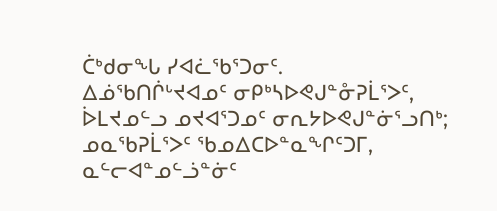ᑖᒃᑯᓂᖓ ᓯᐊᓛᖃᕐᑐᓂᑦ.
ᐃᓅᖃᑎᒌᒡᔪᐊᓄᑦ ᓂᑭᒃᓴᐅᕙᒍᓐᓁᕈᒫᕐᐳᑦ, ᐆᒪᔪᓄᓪᓗ ᓄᔪᐊᕐᑐᓄᑦ ᓂᕆᔭᐅᕙᒍᓐᓃᕐᓗᑎᒃ; ᓄᓇᖃᕈᒫᕐᐳᑦ ᖃᓄᐃᑕᐅᓐᓇᖏᑦᑐᒥ, ᓇᓪᓕᐊᓐᓄᓪᓘᓐᓃᑦ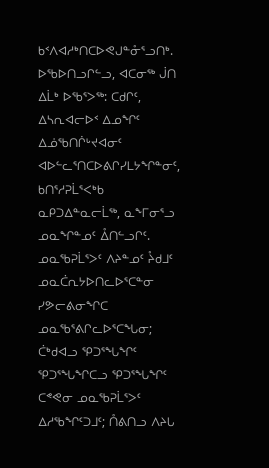ᑲᑉᐱᐊᓱᒃᑎᑕᐅᕙᒍᓐᓁᕐᓗᑎᒃ.
ᐅᖃᐅᑎᓗᒋᓪᓗ, ᐊᑕᓂᖅ ᒎᑎ ᐃᒫᒃ ᐅᖃᕐᐳᖅ: ᑕᑯᒋᑦ, ᐃᓴᕆᐊᓕᐅᑉ ᐃᓄᖏᑦ ᐃᓅᖃᑎᒌᒡᔪᐊᓂᑦ ᐊᐅᓪᓚᕐᑎᑕᐅᕕᒋᓯᒪᔭᖏᓐᓂᑦ, ᑲᑎᕐᓱᕈᒫᕐᐸᒃᑲ ᓇᑭᑐᐃᓐᓇᓕᒫᖅ, ᓇᖕᒥᓂᕐᓗ ᓄᓇᖏᓐᓄᑦ ᐂᑎᓪᓗᒋᑦ.
ᓄᓇᖃᕈᒫᕐᐳᑦ ᐱᔨᓐᓄᑦ ᔧᑯᒧᑦ ᓄᓇᑖᕆᔭᐅᑎᓚᐅᕐᑕᓐᓂ ᓯᕗᓕᕕᓂᖏᑕ ᓄᓇᖃᕐᕕᒋᓚᐅᕐᑕᖓᓂ; ᑖᒃᑯᐊᓗ ᕿᑐᕐᖓᖏᑦ ᕿᑐᕐᖓᖏᑕᓗ ᕿᑐᕐᖓᖏᑦ ᑕᕝᕙᓂ ᓄᓇᖃᕈᒫᕐᐳᑦ ᐃᓱᖃᖏᑦᑐᒧᑦ; ᑍᕕᑎᓗ ᐱᔨᒐ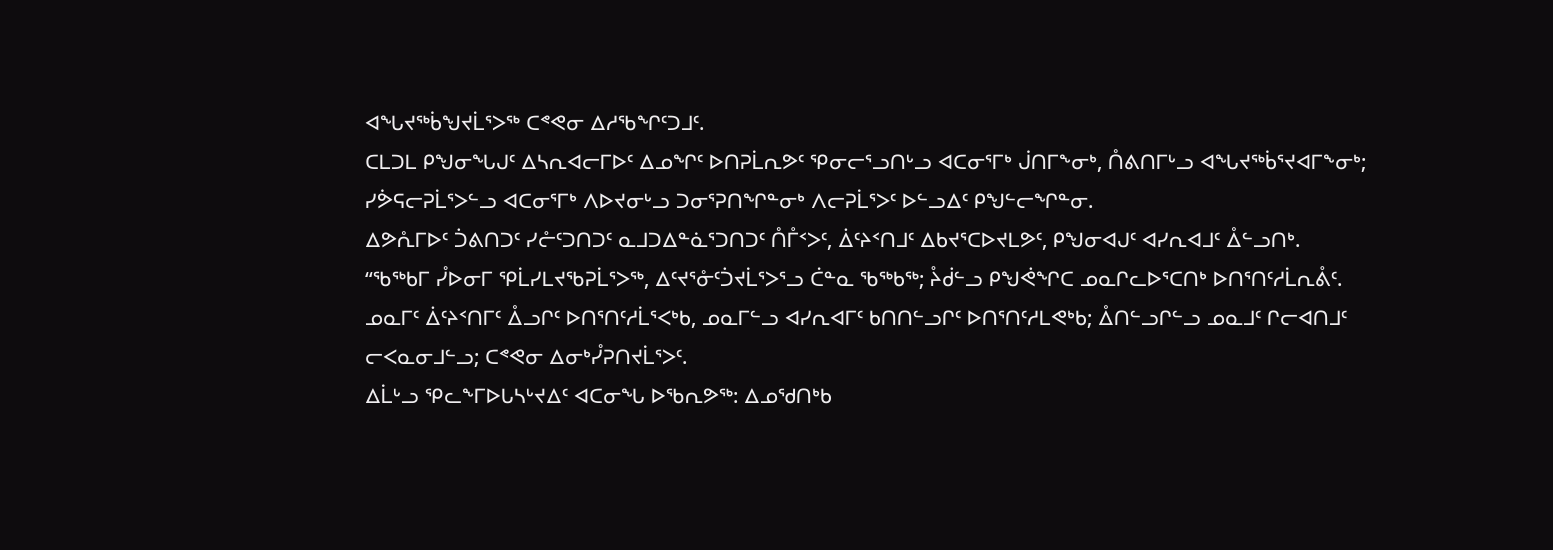ᐊᖓᔪᖅᑳᖑᔪᒫᕐᐳᖅ ᑕᕝᕙᓂ ᐃᓱᖃᖏᑦᑐᒧᑦ.
ᑕᒪᑐᒪ ᑭᖑᓂᖓᒍᑦ ᐃᓴᕆᐊᓕᒥᐅᑦ ᐃᓄᖏᑦ ᐅᑎᕈᒫᕆᕗᑦ ᕿᓂᓕᕐᓗᑎᒡᓗ ᐊᑕᓂᕐᒥᒃ ᒎᑎᒥᖕᓂᒃ, ᑍᕕᑎᒥᒡᓗ ᐊᖓᔪᖅᑳᕐᔪᐊᒥᖕᓂᒃ; ᓯᕘᕋᓕᕈᒫᕐᐳᓪᓗ ᐊᑕᓂᕐᒥᒃ ᐱᐅᔪᓂᒡᓗ ᑐᓂᕐᕈᑎᖏᓐᓂᒃ ᐱᓕᕈᒫᕐᐳᑦ ᐅᓪᓗᐃᑦ ᑭᖑᓪᓕᖏᓐᓂ.
ᐃᕗᕅᒥᐅᑦ ᑑᕕᑎᑐᑦ ᓯᓔᑦᑐᑎᑐᑦ ᓇᒧᑐᐃᓐᓈᕐᑐᑎᑐᑦ ᑍᒤᑉᐳᑦ, ᐄᑦᔨᑉᑎᒧᑦ ᐃᑲᔪᕐᑕᐅᔪᒪᕗᑦ, ᑭᖑᓂᐊᒍᑦ ᐊᓯᕆᐊᒧᑦ ᐂᓪᓗᑎᒃ.
“ᖃᖅᑲᒥ ᓮᐅᓂᒥ ᕿᒫᓯᒪᔪᖃᕈᒫᕐᐳᖅ, ᐃᑦᔪᕐᓁᑦᑑᔪᒫᕐᐳᕐᓗ ᑖᓐᓇ ᖃᖅᑲᖅ; ᔧᑰᓪᓗ ᑭᖑᕚᖏᑕ ᓄᓇᒋᓚᐅᕐᑕᑎᒃ ᐅᑎᕐᑎᑦᓱᒫᕆᕔᑦ.
ᓄᓇᒥᑦ ᐄᑦᔨᑉᑎᒥᑦ ᐂᓗᒋᑦ ᐅᑎᕐᑎᑦᓱᒫᕐᐸᒃᑲ, ᓄᓇᒥᓪᓗ ᐊᓯᕆᐊᒥᑦ ᑲᑎᑎᓪᓗᒋᑦ ᐅᑎᕐᑎᑦᓱᒪᕙᒃᑲ; ᐂᑎᓪᓗᒋᓪᓗ ᓄᓇᒧᑦ ᒋᓕᐊᑎᒧᑦ ᓕᐸᓇᓂᒧᓪᓗ; ᑕᕝᕙᓂ ᐃᓂᒃᓮᕈᑎᔪᒫᕐᐳᑦ.
ᐃᒫᒡᓗ ᕿᓚᖕᒥᐅᒐᓴᒡᔪᐃᑦ ᐊᑕᓂᖓ ᐅᖃᕆᕗᖅ: ᐃᓄᖁᑎᒃᑲ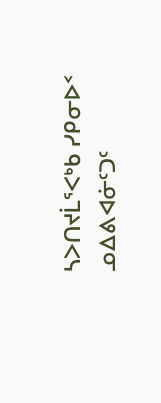ᓴᐳᑎᔪᒫᕐᐸᒃᑲ ᓯᑭᓂᐅᑉ ᓄᐃᕕᐊᓃᑦᑐᑦ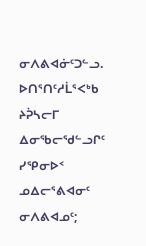ᓂᐱᕕᐊᓃᑦᑐᓪᓗ.
ᐅᑎᕐᑎᑦᓱᒫᕐᐸᒃᑲ ᔨᕉᓴᓕᒥ ᐃᓂᖃᓕᖁᓪᓗᒋᑦ ᓯᕿᓂᐅᑉ ᓄᐃᓕᕐᕕᐊᓂᑦ ᓂᐱᕕᐊᓄᑦ;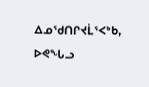ᐃᓄᖁᑎᒋᔪᒫᕐᐸᒃᑲ, ᐅᕙᖓᓗ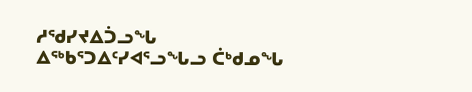ᓱᖁᓯᔪᐃᑑᓗᖓ ᐃᖅᑲᕐᑐᐃᑦᓯᐊᕐᓗᖓᓗ ᑖᒃᑯᓄᖓ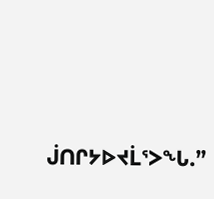ᒎᑎᒋᔭᐅᔪᒫᕐᐳᖓ.”